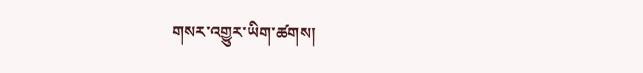གསར་འགྱུར་ཡིག་ཚགས།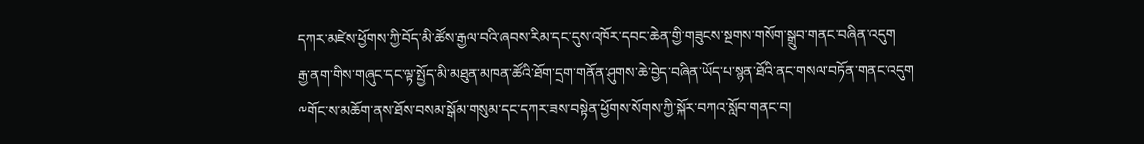དཀར་མཛེས་ཕྱོགས་ཀྱི་བོད་མི་ཚོས་རྒྱལ་བའི་ཞབས་རིམ་དང་དུས་འཁོར་དབང་ཆེན་གྱི་གཟུངས་སྔགས་གསོག་སྒྲུབ་གནང་བཞིན་འདུག
རྒྱ་ནག་གིས་གཞུང་དང་ལྟ་སྤྱོད་མི་མཐུན་མཁན་ཚོའི་ཐོག་དྲག་གནོན་ཤུགས་ཆེ་བྱེད་བཞིན་ཡོད་པ་སྙན་ཐོའི་ནང་གསལ་བཏོན་གནང་འདུག
༸གོང་ས་མཆོག་ནས་ཐོས་བསམ་སྒོམ་གསུམ་དང་དཀར་ཟས་བསྟེན་ཕྱོགས་སོགས་ཀྱི་སྐོར་བཀའ་སློབ་གནང་བ།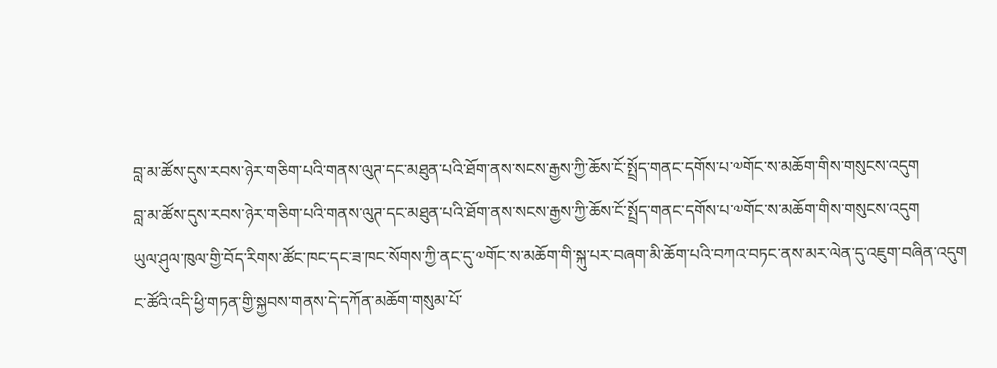བླ་མ་ཚོས་དུས་རབས་ཉེར་གཅིག་པའི་གནས་ལུཊ་དང་མཐུན་པའི་ཐོག་ནས་སངས་རྒྱས་ཀྱི་ཆོས་ངོ་སྤྲོད་གནང་དགོས་པ་༧གོང་ས་མཆོག་གིས་གསུངས་འདུག
བླ་མ་ཚོས་དུས་རབས་ཉེར་གཅིག་པའི་གནས་ལུཊ་དང་མཐུན་པའི་ཐོག་ནས་སངས་རྒྱས་ཀྱི་ཆོས་ངོ་སྤྲོད་གནང་དགོས་པ་༧གོང་ས་མཆོག་གིས་གསུངས་འདུག
ཡུལ་ཤུལ་ཁུལ་གྱི་བོད་རིགས་ཚོང་ཁང་དང་ཟ་ཁང་སོགས་ཀྱི་ནང་དུ་༧གོང་ས་མཆོག་གི་སྐུ་པར་བཞག་མི་ཆོག་པའི་བཀའ་བཏང་ནས་མར་ལེན་དུ་འཇུག་བཞིན་འདུག
ང་ཚོའི་འདི་ཕྱི་གཏན་གྱི་སྐྱབས་གནས་དེ་དཀོན་མཆོག་གསུམ་པོ་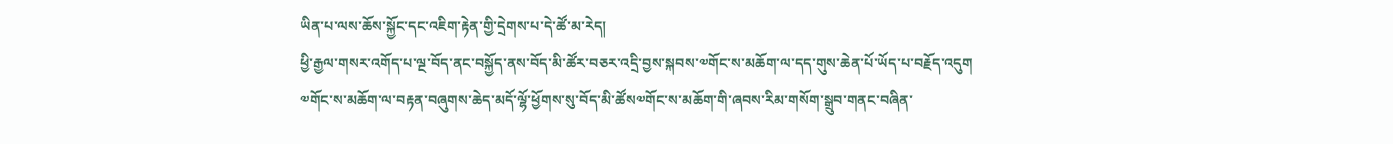ཡིན་པ་ལས་ཆོས་སྐྱོང་དང་འཇིག་རྟེན་གྱི་དྲེགས་པ་དེ་ཚོ་མ་རེད།
ཕྱི་རྒྱལ་གསར་འགོད་པ་ལྔ་བོད་ནང་བསྐྱོད་ནས་བོད་མི་ཚོར་བཅར་འདྲི་བྱས་སྐབས་༧གོང་ས་མཆོག་ལ་དད་གུས་ཆེན་པོ་ཡོད་པ་བརྗོད་འདུག
༧གོང་ས་མཆོག་ལ་བརྟན་བཞུགས་ཆེད་མདོ་ལྷོ་ཕྱོགས་སུ་བོད་མི་ཚོས༧གོང་ས་མཆོག་གི་ཞབས་རིམ་གསོག་སྒྲུབ་གནང་བཞིན་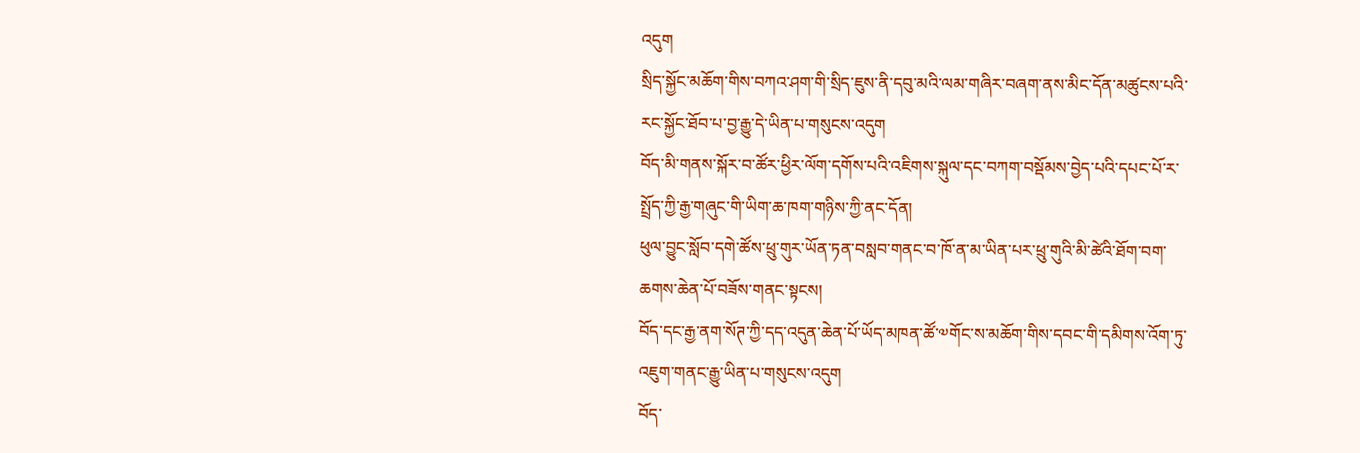འདུག
སྲིད་སྐྱོང་མཆོག་གིས་བཀའ་ཤག་གི་སྲིད་ཇུས་ནི་དབུ་མའི་ལམ་གཞིར་བཞག་ནས་མིང་དོན་མཚུངས་པའི་རང་སྐྱོང་ཐོབ་པ་བྱ་རྒྱུ་དེ་ཡིན་པ་གསུངས་འདུག
བོད་མི་གནས་སྐོར་བ་ཚོར་ཕྱིར་ལོག་དགོས་པའི་འཇིགས་སྐུལ་དང་བཀག་བསྡོམས་བྱེད་པའི་དཔང་པོ་ར་སྤྲོད་ཀྱི་རྒྱ་གཞུང་གི་ཡིག་ཆ་ཁག་གཉིས་ཀྱི་ནང་དོན།
ཕུལ་བྱུང་སློབ་དགེ་ཚོས་ཕྲུ་གུར་ཡོན་ཏན་བསླབ་གནང་བ་ཁོ་ན་མ་ཡིན་པར་ཕྲུ་གུའི་མི་ཚེའི་ཐོག་བག་ཆགས་ཆེན་པོ་བཟོས་གནང་སྟངས།
བོད་དང་རྒྱ་ནག་སོཊ་ཀྱི་དད་འདུན་ཆེན་པོ་ཡོད་མཁན་ཚོ་༧གོང་ས་མཆོག་གིས་དབང་གི་དམིགས་འོག་ཏུ་འཇུག་གནང་རྒྱུ་ཡིན་པ་གསུངས་འདུག
བོད་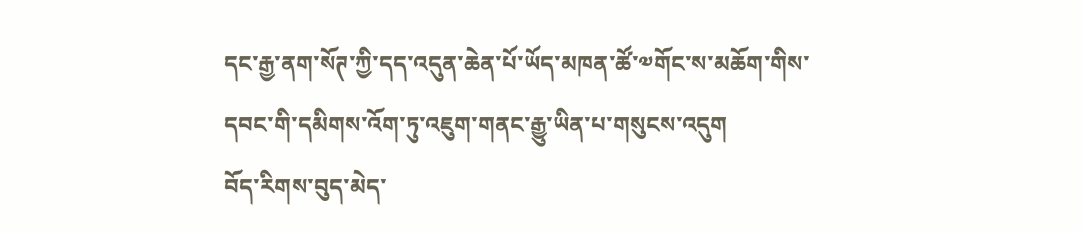དང་རྒྱ་ནག་སོཊ་ཀྱི་དད་འདུན་ཆེན་པོ་ཡོད་མཁན་ཚོ་༧གོང་ས་མཆོག་གིས་དབང་གི་དམིགས་འོག་ཏུ་འཇུག་གནང་རྒྱུ་ཡིན་པ་གསུངས་འདུག
བོད་རིགས་བུད་མེད་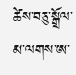ཚེས་བཅུ་སྒྲོལ་མ་ལགས་ཨ་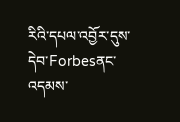རིའི་དཔལ་འབྱོར་དུས་དེབ་Forbesནང་འདམས་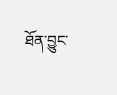ཐོན་བྱུང་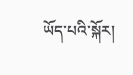ཡོད་པའི་སྐོར།